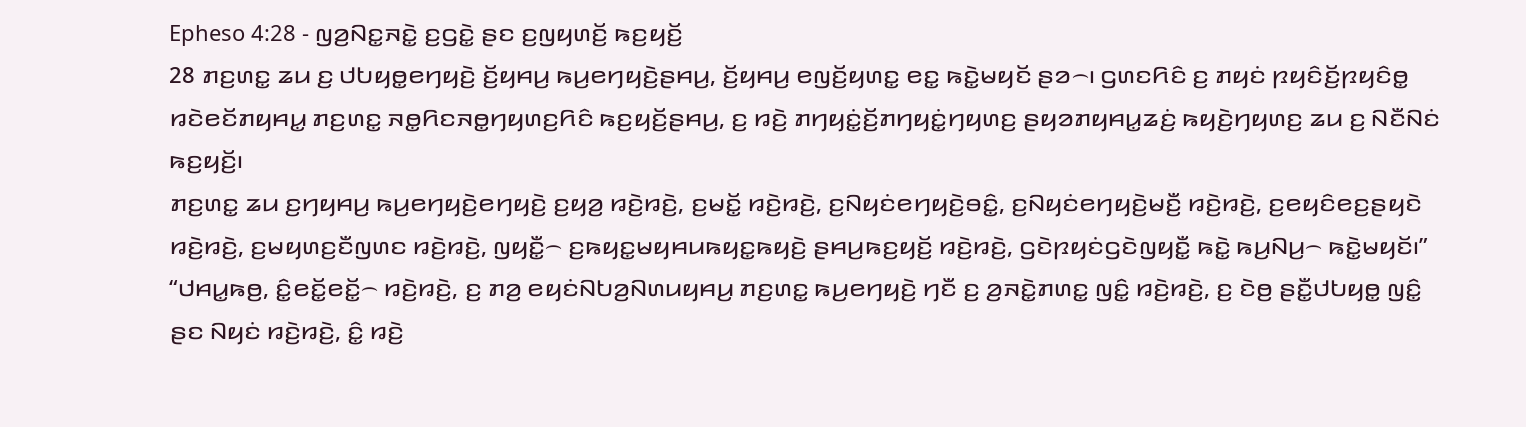Epheso 4:28 - ꤜꤤ꤬ꤡꤢ꤭ꤏꤢꤧ꤭ ꤢ꤬ꤞꤢꤧ꤭ ꤔꤢ ꤢ꤬ꤜꤟꤛꤢꤩ꤬ ꤒꤢ꤬ꤟꤢꤩ꤬
28 ꤊꤢ꤬ꤛꤢ꤭ ꤘꤣ ꤢ꤬ ꤓꤝꤟꤥ꤭ꤕꤚꤟꤢꤧ꤬ ꤢꤩ꤬ꤟꤌꤣ꤬ ꤒꤣ꤬ꤕꤚꤟꤢꤧ꤬ꤔꤌꤣ꤬, ꤢꤩ꤬ꤟꤌꤣ꤬ ꤕꤜꤢꤩ꤬ꤟꤛꤢ꤭ ꤕꤢ꤭ ꤒꤢꤧ꤭ꤗꤟꤢꤩ ꤔꤤ꤮꤯ ꤞꤛꤢꤖꤢꤨ ꤢ꤬ ꤊꤟꤢꤦ ꤐꤟꤢꤨꤢꤩ꤬ꤐꤟꤢꤨꤥ꤭ ꤙꤢꤧꤕꤢꤩꤊꤟꤌꤣ꤭ ꤊꤢ꤬ꤛꤢ꤭ ꤏꤥ꤭ꤖꤢꤏꤥ꤭ꤚꤟꤛꤢ꤬ꤖꤢꤨ ꤒꤢ꤬ꤟꤢꤩ꤬ꤔꤌꤣ꤬, ꤢ꤬ ꤙꤢꤧ꤬ ꤊꤚꤟꤢꤦ꤭ꤢꤩ꤬ꤊꤚꤟꤢꤦ꤭ꤚꤟꤛꤢ꤬ ꤔꤟꤤꤊꤟꤌꤣ꤭ꤘꤢꤦ꤬ ꤒꤟꤢꤧ꤬ꤚꤟꤛꤢ꤬ ꤘꤣ ꤢ꤬ ꤡꤢꤪꤡꤢꤦ ꤒꤢ꤬ꤟꤢꤩ꤬꤯
ꤊꤢ꤬ꤛꤢ꤭ ꤘꤣ ꤢ꤬ꤚꤟꤌꤣ꤬ ꤒꤣ꤬ꤕꤚꤟꤢꤧ꤬ꤕꤚꤟꤢꤧ꤬ ꤢ꤬ꤟꤤ꤬ ꤙꤢꤧ꤬ꤙꤢꤧ꤬, ꤢ꤬ꤗꤢꤩ꤭ ꤙꤢꤧ꤬ꤙꤢꤧ꤬, ꤢ꤬ꤡꤟꤢꤦꤕꤚꤟꤢꤧ꤬ꤋꤢꤨ꤭, ꤢ꤬ꤡꤟꤢꤦꤕꤚꤟꤢꤧ꤬ꤗꤢꤪ꤬ ꤙꤢꤧ꤬ꤙꤢꤧ꤬, ꤢ꤬ꤕꤟꤢꤨꤕꤢ꤬ꤔꤟꤢꤧ ꤙꤢꤧ꤬ꤙꤢꤧ꤬, ꤢ꤬ꤗꤟꤛꤢ꤬ꤢꤪꤜꤛꤢ ꤙꤢꤧ꤬ꤙꤢꤧ꤬, ꤜꤟꤢꤪ꤭꤮ ꤢ꤬ꤒꤟꤢ꤭ꤗꤟꤌꤣꤒꤟꤢ꤭ꤒꤟꤢꤧ꤬ ꤔꤌꤣ꤬ꤒꤢ꤬ꤟꤢꤩ꤬ ꤙꤢꤧ꤬ꤙꤢꤧ꤬, ꤞꤢꤧꤐꤟꤢꤦꤞꤢꤧꤜꤟꤢꤪ꤭ ꤒꤢꤧ꤭ ꤒꤣ꤬ꤡꤣ꤬꤮ ꤒꤢꤧ꤭ꤗꤟꤢꤩ꤯”
“ꤓꤌꤣ꤭ꤒꤥ꤬, ꤢꤨ꤭ꤕꤢꤩ꤭ꤕꤢꤩ꤭꤮ ꤙꤢꤧ꤬ꤙꤢꤧ꤬, ꤢ꤬ ꤊꤤ꤬ ꤕꤟꤢꤦꤡꤝꤤ꤬ꤡꤛꤣꤟꤌꤣ꤬ ꤊꤢ꤬ꤛꤢ꤭ ꤒꤣ꤬ꤕꤚꤟꤢꤧ꤬ ꤚꤢꤪ ꤢ꤬ ꤤ꤬ꤏꤢꤧ꤭ꤊꤛꤢ꤭ ꤜꤢꤨ꤭ ꤙꤢꤧ꤬ꤙꤢꤧ꤬, ꤢ꤬ ꤢꤧꤥ꤬ ꤔꤢꤪ꤭ꤓꤝꤟꤥ꤭ ꤜꤢꤨ꤭ ꤔꤢ ꤡꤟꤢꤦ ꤙꤢꤧ꤬ꤙꤢꤧ꤬, ꤢꤨ꤭ ꤙꤢꤧ꤬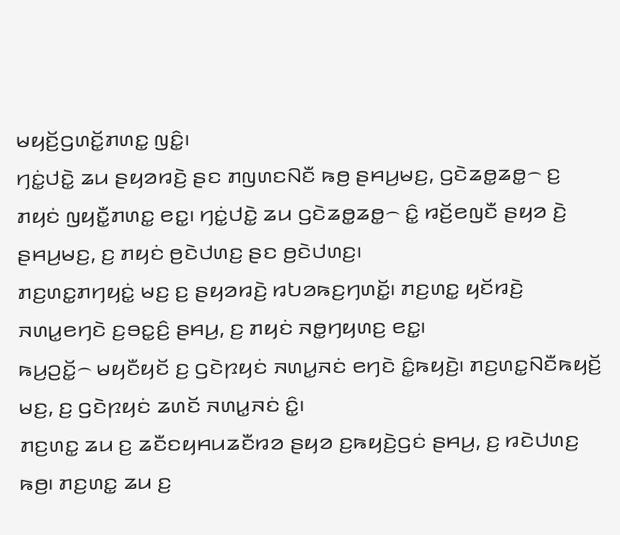ꤗꤟꤢꤩ꤬ꤞꤛꤢꤩ꤭ꤊꤛꤢ꤭ ꤜꤢꤨ꤭꤯
ꤚꤢꤦ꤭ꤓꤢꤧ꤭ ꤘꤣ ꤔꤟꤤꤙꤢꤧ꤬ ꤔꤢ ꤊꤜꤛꤢꤡꤢꤪ ꤒꤥ꤬ ꤔꤌꤣ꤬ꤗꤢ꤬, ꤞꤢꤧꤘꤥ꤭ꤘꤥ꤭꤮ ꤢ꤬ ꤊꤟꤢꤦ ꤜꤟꤢꤪ꤭ꤊꤛꤢ꤭ ꤕꤢ꤭꤯ ꤚꤢꤦ꤭ꤓꤢꤧ꤭ ꤘꤣ ꤞꤢꤧꤘꤥ꤭ꤘꤥ꤭꤮ ꤢꤨ꤭ ꤙꤢꤩ꤬ꤕꤜꤢꤪ ꤔꤟꤤ ꤢꤧ꤬ ꤔꤌꤣ꤬ꤗꤢ꤬, ꤢ꤬ ꤊꤟꤢꤦ ꤥ꤬ꤢꤧꤓꤛꤢ꤬ ꤔꤢ ꤥ꤬ꤢꤧꤓꤛꤢ꤬꤯
ꤊꤢ꤬ꤛꤢ꤭ꤊꤚꤟꤢꤦ꤭ ꤗꤢ꤬ ꤢ꤬ ꤔꤟꤤꤙꤢꤧ꤬ ꤙꤝꤤꤒꤢ꤬ꤚꤛꤢꤩ꤭꤯ ꤊꤢ꤬ꤛꤢ꤭ ꤟꤢꤩꤙꤢꤧ꤬ ꤏꤛꤣ꤭ꤕꤚꤢꤧ ꤢ꤬ꤋꤢ꤭ꤢꤨ꤬ ꤔꤌꤣ꤬, ꤢ꤬ ꤊꤟꤢꤦ ꤏꤥ꤭ꤚꤟꤛꤢ꤬ ꤕꤢ꤭꤯
ꤒꤣ꤬ꤑꤢꤩ꤭꤮ ꤗꤟꤢꤪꤟꤢꤩ ꤢ꤬ ꤞꤢꤧꤐꤟꤢꤦ ꤏꤛꤣ꤭ꤏꤢꤦ ꤕꤚꤢꤧ ꤢꤨ꤭ꤒꤟꤢꤧ꤬꤯ ꤊꤢ꤬ꤛꤢ꤭ꤡꤢꤪꤒꤟꤢꤩ꤬ ꤗꤢ꤬, ꤢ꤬ ꤞꤢꤧꤐꤟꤢꤦ ꤘꤛꤢꤩ ꤏꤛꤣ꤭ꤏꤢꤦ ꤢꤨ꤭꤯
ꤊꤢ꤬ꤛꤢ꤭ ꤘꤣ ꤢ꤬ ꤘꤢꤪꤢꤟꤌꤣꤘꤢꤪꤙꤤ ꤔꤟꤤ ꤢ꤬ꤒꤟꤢꤧ꤬ꤞꤢꤦ ꤔꤌꤣ꤬, ꤢ꤬ ꤙꤢꤧꤓꤛꤢ꤬ ꤒꤥ꤬꤯ ꤊꤢ꤬ꤛꤢ꤭ ꤘꤣ ꤢ꤬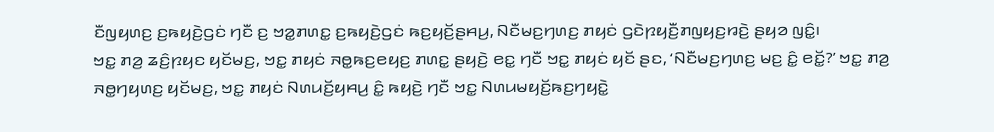ꤢꤪꤜꤟꤛꤢ꤬ ꤢ꤬ꤒꤟꤢꤧ꤬ꤞꤢꤦ ꤚꤢꤪ ꤢ꤬ ꤠꤤ꤭ꤊꤛꤢ꤭ ꤢ꤬ꤒꤟꤢꤧ꤬ꤞꤢꤦ ꤒꤢ꤬ꤟꤢꤩ꤬ꤔꤌꤣ꤬, ꤡꤢꤪꤗꤢ꤬ꤚꤛꤢ꤬ ꤊꤟꤢꤦ ꤞꤢꤧꤐꤟꤢꤪ꤬ꤊꤜꤟꤢ꤬ꤙꤢꤧ꤬ ꤔꤟꤤ ꤜꤢꤨ꤭꤯
ꤠꤢ꤭ ꤊꤤ꤬ ꤘꤢꤨ꤬ꤐꤟꤢ ꤟꤢꤩꤗꤢ꤬, ꤠꤢ꤭ ꤊꤟꤢꤦ ꤏꤥ꤭ꤒꤢ꤬ꤕꤟꤢ꤬ ꤊꤛꤢ꤭ ꤔꤟꤢꤧ꤬ ꤕꤢ꤭ ꤚꤢꤪ ꤠꤢ꤭ ꤊꤟꤢꤦ ꤟꤢꤩ ꤔꤢ, ‘ꤡꤢꤪꤗꤢ꤬ꤚꤛꤢ꤬ ꤗꤢ꤬ ꤢꤨ꤭ ꤕꤢꤩ꤭?’ ꤠꤢ꤭ ꤊꤤ꤬ ꤏꤥ꤭ꤚꤟꤛꤢ꤬ ꤟꤢꤩꤗꤢ꤬, ꤠꤢ꤭ ꤊꤟꤢꤦ ꤡꤛꤣꤢꤩ꤬ꤟꤌꤣ꤬ ꤢꤨ꤭ ꤒꤟꤢꤧ꤬ ꤚꤢꤪ ꤠꤢ꤭ ꤡꤛꤣꤗꤟꤢꤩ꤬ꤒꤢ꤬ꤚꤟꤢꤧ꤭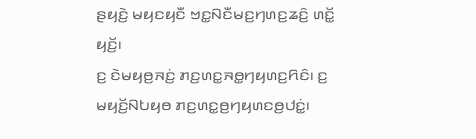ꤔꤟꤢꤧ꤬ ꤗꤟꤢꤟꤢꤪ ꤠꤢ꤭ꤡꤢꤪꤗꤢ꤬ꤚꤛꤢ꤬ꤘꤢꤨ꤬ ꤛꤢꤩ꤭ ꤟꤢꤩ꤬꤯
ꤢ꤬ ꤢꤧꤗꤟꤥ꤬ꤏꤢꤦ꤬ ꤊꤢ꤬ꤛꤢ꤭ꤏꤥ꤭ꤚꤟꤛꤢ꤬ꤖꤢꤨ꤯ ꤢ꤬ ꤗꤟꤢꤩ꤬ꤡꤝꤟꤥ ꤊꤢ꤬ꤛꤢ꤭ꤥ꤬ꤚꤟꤛꤢꤥ꤬ꤓꤢꤦ꤭꤯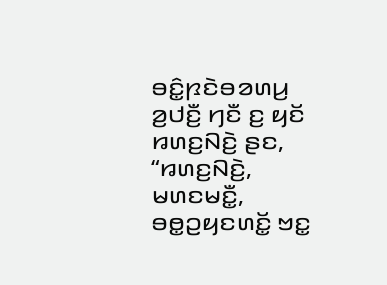ꤋꤢꤨ꤭ꤐꤢꤧꤋꤤꤛꤣ꤬ ꤤ꤬ꤓꤢꤪ꤬ ꤚꤢꤪ ꤢ꤬ ꤟꤢꤩ ꤙꤛꤢ꤬ꤡꤢꤧ꤬ ꤔꤢ, “ꤙꤛꤢ꤬ꤡꤢꤧ꤬, ꤗꤛꤢꤗꤢꤪ꤭, ꤋꤥ꤭ꤑꤟꤢꤛꤢꤩ꤭ ꤠꤢ꤭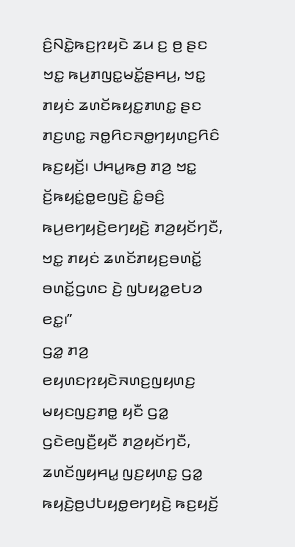ꤢꤨ꤬ꤡꤢꤧ꤭ꤒꤢ꤬ꤐꤟꤢꤧ ꤘꤣ ꤢ꤬ ꤥ꤬ ꤔꤢ ꤠꤢ꤭ ꤒꤣ꤬ꤊꤜꤢ꤭ꤗꤢꤩ꤭ꤔꤌꤣ꤬, ꤠꤢ꤭ ꤊꤟꤢꤦ ꤘꤛꤢꤩꤒꤟꤢ꤭ꤊꤛꤢ꤭ ꤔꤢ ꤊꤢ꤬ꤛꤢ꤭ ꤏꤥ꤭ꤖꤢꤏꤥ꤭ꤚꤟꤛꤢ꤬ꤖꤢꤨ ꤒꤢ꤬ꤟꤢꤩ꤬꤯ ꤓꤌꤣ꤭ꤒꤥ꤬ ꤊꤤ꤬ ꤠꤢ꤭ ꤢꤩ꤬ꤒꤟꤢꤦ꤭ꤥ꤭ꤕꤜꤢꤧ꤬ ꤢꤨ꤭ꤋꤢꤨ꤬ ꤒꤣ꤬ꤕꤚꤟꤢꤧ꤬ꤕꤚꤟꤢꤧ꤬ ꤊꤤ꤬ꤟꤢꤩꤚꤢꤪ, ꤠꤢ꤭ ꤊꤟꤢꤦ ꤘꤛꤢꤩꤊꤟꤢ꤬ꤋꤛꤢꤩ꤭ ꤋꤛꤢꤩ꤭ꤞꤛꤢ ꤢꤧ꤬ ꤜꤝꤟꤤ꤭ꤕꤝꤤ ꤕꤢ꤭꤯”
ꤞꤤ꤭ ꤊꤤ꤬ ꤕꤟꤛꤢꤐꤟꤢꤧꤏꤛꤢ꤬ꤜꤟꤛꤢ꤬ ꤗꤟꤢꤜꤢ꤬ꤊꤥ꤭ ꤟꤢꤪ ꤞꤤ꤭ ꤞꤢꤧꤕꤜꤢꤪ꤬ꤟꤢꤪ ꤊꤤ꤬ꤟꤢꤩꤚꤢꤪ, ꤘꤛꤢꤩꤜꤟꤌꤣ꤭ ꤜꤢ꤬ꤟꤛꤢ꤭ ꤞꤤ꤭ ꤒꤟꤢꤧ꤬ꤥ꤬ꤓꤝꤟꤥ꤭ꤕꤚꤟꤢꤧ꤬ ꤒꤢ꤬ꤟꤢꤩ꤬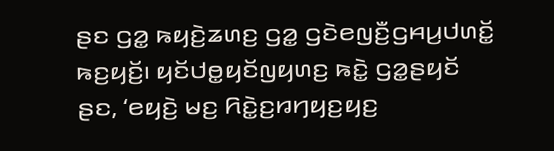ꤔꤢ ꤞꤤ꤭ ꤒꤟꤢꤧ꤬ꤘꤛꤢ꤬ ꤞꤤ꤭ ꤞꤢꤧꤕꤜꤢꤪ꤬ꤞꤌꤣ꤬ꤓꤛꤢꤩ꤭ ꤒꤢ꤬ꤟꤢꤩ꤬꤯ ꤟꤢꤩꤓꤥ꤭ꤟꤢꤩꤜꤟꤛꤢ꤬ ꤒꤢꤧ꤭ ꤞꤤ꤭ꤔꤟꤢꤩ ꤔꤢ, ‘ꤕꤟꤢꤧ꤬ ꤗꤢ꤬ ꤖꤢꤧ꤭ꤢ꤬ꤙꤚꤟꤢ꤬ꤟꤢ꤬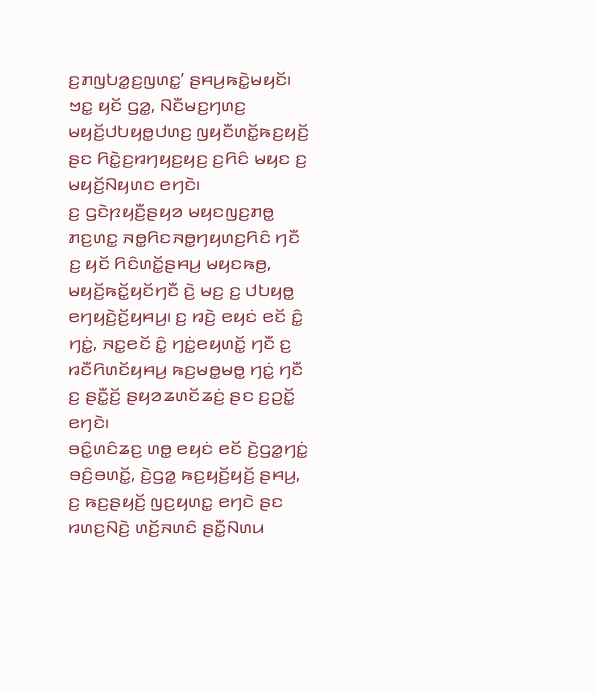ꤢ꤬ꤊꤜꤝꤤ꤭ꤢ꤬ꤜꤛꤢ꤭’ ꤔꤌꤣ꤬ꤒꤢꤧ꤭ꤗꤟꤢꤩ꤯ ꤠꤢ꤭ ꤟꤢꤩ ꤞꤤ꤭, ꤡꤢꤪꤗꤢ꤬ꤚꤛꤢ꤬ ꤗꤟꤢꤩ꤬ꤓꤝꤟꤥ꤭ꤓꤛꤢ꤬ ꤜꤟꤢꤪꤛꤢꤩ꤭ꤒꤢ꤬ꤟꤢꤩ꤬ ꤔꤢ ꤖꤢꤧ꤭ꤢ꤬ꤙꤚꤟꤢ꤬ꤟꤢ꤬ ꤢ꤬ꤖꤢꤨ ꤗꤟꤢ ꤢ꤬ ꤗꤟꤢꤩ꤬ꤡꤟꤛꤢ ꤕꤚꤢꤧ꤯
ꤢ꤬ ꤞꤢꤧꤐꤟꤢꤪ꤬ꤔꤟꤤ ꤗꤟꤢꤜꤢ꤬ꤊꤥ꤭ ꤊꤢ꤬ꤛꤢ꤭ ꤏꤥ꤭ꤖꤢꤏꤥ꤭ꤚꤟꤛꤢ꤬ꤖꤢꤨ ꤚꤢꤪ ꤢ꤬ ꤟꤢꤩ ꤖꤢꤨꤛꤢꤩ꤭ꤔꤌꤣ꤬ ꤗꤟꤢꤒꤥ꤬, ꤗꤟꤢꤩ꤬ꤒꤢꤩ꤭ꤟꤢꤩꤚꤢꤪ ꤢꤧ꤬ ꤗꤢ꤬ ꤢ꤬ ꤓꤝꤟꤥ꤭ ꤕꤚꤟꤢꤧ꤬ꤢꤩ꤬ꤟꤌꤣ꤬꤯ ꤢ꤬ ꤙꤢꤧ꤬ ꤕꤟꤢꤦ ꤕꤢꤩ ꤢꤨ꤭ ꤚꤢꤦ꤭, ꤏꤢ꤭ꤕꤢꤩ ꤢꤨ꤭ ꤚꤢꤦ꤭ꤕꤟꤛꤢꤩ꤭ ꤚꤢꤪ ꤢ꤬ ꤙꤢꤪꤖꤛꤢꤩꤟꤌꤣ꤬ ꤒꤢ꤬ꤗꤥ꤭ꤗꤥ꤭ ꤚꤢꤦ꤭ ꤚꤢꤪ ꤢ꤬ ꤔꤢꤪ꤭ꤢꤩ꤬ ꤔꤟꤤꤘꤛꤢꤩꤘꤢꤦ꤬ ꤔꤢ ꤢ꤬ꤑꤢꤩ꤭ ꤕꤚꤢꤧ꤯
ꤋꤢꤨ꤭ꤛꤢꤨꤘꤢ꤬ ꤛꤥ꤭ ꤕꤟꤢꤦ ꤕꤢꤩ ꤢꤧ꤬ꤞꤤ꤭ꤚꤢꤦ꤭ ꤋꤢꤨ꤬ꤋꤛꤢꤩ꤭, ꤢꤧ꤬ꤞꤤ꤭ ꤒꤢ꤬ꤟꤢꤩ꤬ꤟꤢꤩ꤬ ꤔꤌꤣ꤬, ꤢ꤬ ꤒꤢ꤬ꤔꤟꤢꤩ꤬ ꤜꤢ꤬ꤟꤛꤢ꤭ ꤕꤚꤢꤧ ꤔꤢ ꤙꤛꤢ꤬ꤡꤢꤧ꤬ ꤛꤢꤩ꤬ꤏꤛꤢꤨ ꤔꤢꤪ꤭ꤡꤛꤣ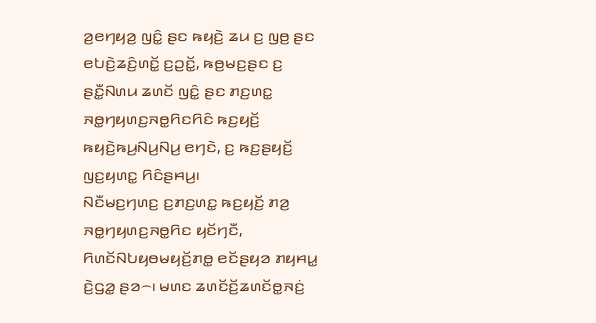ꤤ꤬ꤕꤚꤟꤤ꤬ ꤜꤢꤨ꤭ ꤔꤢ ꤒꤟꤢꤧ꤬ ꤘꤣ ꤢ꤬ ꤜꤥ꤬ ꤔꤢ ꤕꤝꤢꤧ꤬ꤘꤢꤨ꤬ꤛꤢꤩ꤭ ꤢ꤬ꤑꤢꤩ꤭, ꤒꤥ꤬ꤗꤢ꤬ꤔꤢ ꤢ꤬ ꤔꤢꤪ꤭ꤡꤛꤣ ꤘꤛꤢꤩ ꤜꤢꤨ꤭ ꤔꤢ ꤊꤢ꤬ꤛꤢ꤭ ꤏꤥ꤭ꤚꤟꤛꤢ꤬ꤏꤥ꤭ꤖꤢꤖꤢꤨ ꤒꤢ꤬ꤟꤢꤩ꤬ ꤒꤟꤢꤧ꤬ꤒꤣ꤬ꤡꤣ꤬ꤡꤣ꤬ ꤕꤚꤢꤧ, ꤢ꤬ ꤒꤢ꤬ꤔꤟꤢꤩ꤬ ꤜꤢ꤬ꤟꤛꤢ꤭ ꤖꤢꤨꤔꤌꤣ꤬꤯
ꤡꤢꤪꤗꤢ꤬ꤚꤛꤢ꤬ ꤢ꤬ꤊꤢ꤬ꤛꤢ꤭ ꤒꤢ꤬ꤟꤢꤩ꤬ ꤊꤤ꤬ ꤏꤥ꤭ꤚꤟꤛꤢ꤬ꤏꤥ꤭ꤖꤢ ꤟꤢꤩꤚꤢꤪ, ꤖꤛꤢꤩꤡꤝꤟꤥꤗꤟꤢꤩ꤬ꤊꤥ꤭ ꤕꤢꤩꤔꤟꤤ ꤊꤟꤌꤣ꤭ ꤢꤧ꤬ꤞꤤ꤭ ꤔꤤ꤮꤯ ꤗꤛꤢ ꤘꤛꤢꤩꤢꤩ꤬ꤘꤛꤢꤩꤥ꤭ꤏꤢꤦ꤬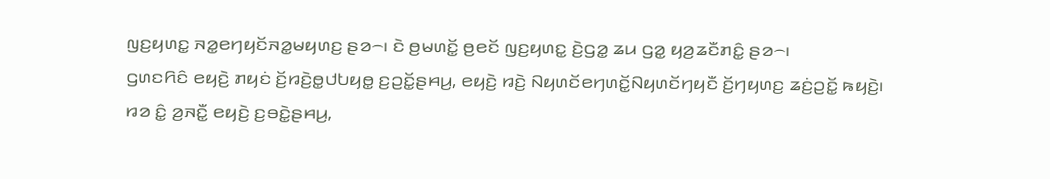ꤜꤢ꤬ꤟꤛꤢ꤭ ꤏꤤ꤭ꤕꤚꤟꤢꤩꤏꤤ꤭ꤗꤟꤛꤢ꤬ ꤔꤤ꤮꤯ ꤢꤧ ꤥ꤬ꤗꤛꤢꤩ꤭ ꤥ꤬ꤕꤢꤩ ꤜꤢ꤬ꤟꤛꤢ꤭ ꤢꤧ꤬ꤞꤤ꤭ ꤘꤣ ꤞꤤ꤭ ꤟꤤ꤬ꤘꤢꤪꤊꤢꤨ꤭ ꤔꤤ꤮꤯
ꤞꤛꤢꤖꤢꤨ ꤕꤟꤢꤧ꤬ ꤊꤟꤢꤦ ꤢꤩ꤬ꤙꤢꤧ꤬ꤥ꤭ꤓꤝꤟꤥ꤭ ꤢ꤬ꤑꤢꤩ꤭ꤔꤌꤣ꤬, ꤕꤟꤢꤧ꤬ ꤙꤢꤧ꤬ ꤡꤟꤛꤢꤩꤕꤚꤛꤢꤩ꤭ꤡꤟꤛꤢꤩꤚꤟꤢꤪ ꤢꤩ꤬ꤚꤟꤛꤢ꤬ ꤘꤢꤦ꤬ꤑꤢꤩ꤭ ꤒꤟꤢꤧ꤬꤯ ꤙꤤ ꤢꤨ꤭ ꤤ꤬ꤏꤢꤪ꤭ ꤕꤟꤢꤧ꤬ ꤢ꤬ꤋꤢꤧ꤭ꤔꤌꤣ꤬,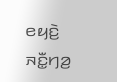ꤕꤟꤢꤧ꤬ ꤏꤢꤪ꤭ꤚꤤ꤬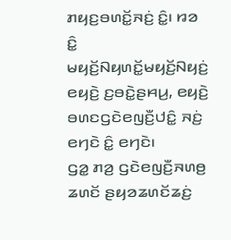ꤊꤟꤢ꤬ꤋꤛꤢꤩ꤭ꤏꤢꤦ꤬ ꤢꤨ꤭꤯ ꤙꤤ ꤢꤨ꤭ ꤗꤟꤢꤩ꤬ꤡꤟꤛꤢꤩ꤭ꤗꤟꤢꤩ꤬ꤡꤟꤢꤦ꤬ ꤕꤟꤢꤧ꤬ ꤢ꤬ꤋꤢꤧ꤭ꤔꤌꤣ꤬, ꤕꤟꤢꤧ꤬ ꤋꤛꤢꤞꤢꤧꤕꤜꤢꤪ꤬ꤓꤢꤨ꤭ ꤏꤢꤦ꤬ ꤕꤚꤢꤧ ꤢꤨ꤭ ꤕꤚꤢꤧ꤯
ꤞꤤ꤭ ꤊꤤ꤬ ꤞꤢꤧꤕꤜꤢꤪ꤬ꤏꤛꤥ꤬ ꤘꤛꤢꤩ ꤔꤟꤤꤘꤛꤢꤩꤘꤢꤦ꤬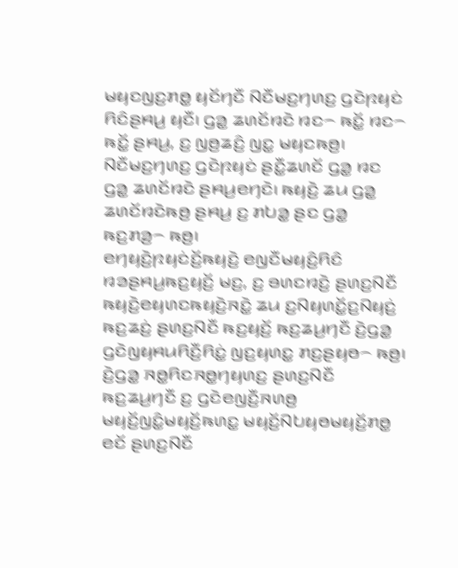ꤗꤟꤢꤜꤢ꤬ꤊꤥ꤭ ꤟꤢꤩꤚꤢꤪ ꤡꤢꤪꤗꤢ꤬ꤚꤛꤢ꤬ ꤞꤢꤧꤐꤟꤢꤦ ꤖꤢꤨꤔꤌꤣ꤬ ꤟꤢꤪ꤯ ꤞꤤ꤭ ꤘꤛꤢꤩꤙꤢꤧ ꤙꤢ꤮ ꤒꤢꤩ꤭ ꤙꤢ꤮ ꤒꤢꤩ꤭ ꤔꤌꤣ꤬, ꤢ꤬ ꤜꤥ꤬ꤘꤢꤨ꤬ ꤜꤢ꤭ ꤗꤟꤢꤒꤥ꤬꤯ ꤡꤢꤪꤗꤢ꤬ꤚꤛꤢ꤬ ꤞꤢꤧꤐꤟꤢꤦ ꤔꤢꤪ꤭ꤘꤛꤢꤩ ꤞꤤ꤭ ꤙꤢ ꤞꤤ꤭ ꤘꤛꤢꤩꤙꤢꤧ ꤔꤌꤣ꤬ꤕꤚꤢꤧ꤯ ꤒꤟꤢꤧ꤬ ꤘꤣ ꤞꤤ꤭ ꤘꤛꤢꤩꤙꤢꤧꤒꤥ꤬ ꤔꤌꤣ꤬ ꤢ꤬ ꤊꤝꤤ꤭ ꤔꤢ ꤞꤤ꤭ ꤒꤢ꤬ꤊꤤ꤬꤮ ꤒꤥ꤬꤯
ꤕꤚꤟꤢꤧ꤬ꤐꤟꤢꤦꤢꤩ꤬ꤒꤟꤢꤧ꤬ ꤕꤜꤢꤪꤗꤟꤢꤨ꤬ꤖꤢꤨ ꤙꤤꤔꤌꤣ꤬ꤒꤢ꤬ꤟꤢꤩ꤬ ꤗꤢ꤬, ꤢ꤬ ꤋꤛꤢꤙꤢꤧ꤬ ꤔꤛꤢ꤬ꤡꤢꤪ ꤒꤟꤢꤧ꤬ꤕꤟꤛꤢꤒꤟꤢꤧ꤬ꤏꤢꤧ꤭ ꤘꤣ ꤢ꤬ꤡꤟꤛꤢꤩ꤭ꤢ꤬ꤡꤟꤢꤦ꤬ ꤒꤢ꤬ꤘꤢꤦ꤬ ꤔꤛꤢ꤬ꤡꤢꤪ ꤒꤢ꤬ꤟꤢꤩ꤬ ꤒꤢ꤬ꤘꤣ꤬ꤚꤢꤪ ꤢꤧ꤬ꤞꤤ꤭ ꤞꤢꤧꤜꤟꤌꤣꤖꤢꤪ꤬ꤖꤢꤦ꤭ ꤜꤢ꤬ꤟꤛꤢ꤭ ꤊꤢ꤬ꤔꤟꤥ꤮ ꤒꤥ꤬꤯ ꤢꤧ꤬ꤞꤤ꤭ ꤏꤥ꤭ꤖꤢꤏꤥ꤭ꤚꤟꤛꤢ꤬ ꤔꤛꤢ꤬ꤡꤢꤪ ꤒꤢ꤬ꤘꤣ꤬ꤚꤢꤪ ꤢ꤬ ꤞꤢꤧꤕꤜꤢꤪ꤬ꤏꤛꤥ꤬ ꤗꤟꤢꤩ꤬ꤜꤢꤨ꤭ꤗꤟꤢꤩ꤬ꤒꤛꤢ꤭ ꤗꤟꤢꤩ꤬ꤡꤝꤟꤥꤗꤟꤢꤩ꤬ꤊꤥ꤭ ꤕꤢꤩ ꤔꤛꤢ꤬ꤡꤢꤪ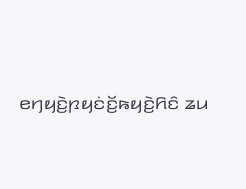ꤕꤚꤟꤢꤧ꤬ꤐꤟꤢꤦꤢꤩ꤬ꤒꤟꤢꤧ꤬ꤖꤢꤨ ꤘꤣ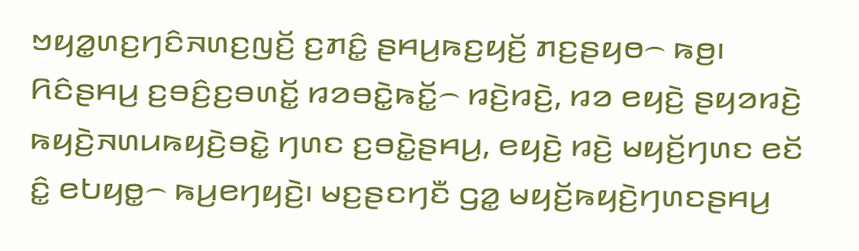ꤠꤟꤤ꤭ꤛꤢ꤬ꤚꤢꤨꤏꤛꤢ꤬ꤜꤢꤩ꤬ ꤢ꤬ꤊꤢꤨ꤭ ꤔꤌꤣ꤬ꤒꤢ꤬ꤟꤢꤩ꤬ ꤊꤢ꤬ꤔꤟꤥ꤮ ꤒꤥ꤬꤯
ꤖꤢꤨꤔꤌꤣ꤬ ꤢ꤬ꤋꤢꤨ꤬ꤢ꤬ꤋꤛꤢꤩ꤭ ꤙꤤꤋꤢꤧ꤭ꤒꤢꤩ꤭꤮ ꤙꤢꤧ꤬ꤙꤢꤧ꤬, ꤙꤤ ꤕꤟꤢꤧ꤬ ꤔꤟꤤꤙꤢꤧ꤬ ꤒꤟꤢꤧ꤬ꤏꤛꤣꤒꤟꤢꤧ꤬ꤋꤢꤧ꤭ ꤚꤛꤢ ꤢ꤬ꤋꤢꤧ꤭ꤔꤌꤣ꤬, ꤕꤟꤢꤧ꤬ ꤙꤢꤧ꤬ ꤗꤟꤢꤩ꤬ꤚꤛꤢ ꤕꤢꤩ ꤢꤨ꤭ ꤕꤝꤟꤥ꤭꤮ ꤒꤣ꤬ꤕꤚꤟꤢꤧ꤬꤯ ꤗꤢ꤬ꤔꤢꤚꤢꤪ ꤞꤤ꤭ ꤗꤟꤢꤩ꤬ꤒꤟꤢꤧ꤬ꤚꤛꤢꤔꤌꤣ꤬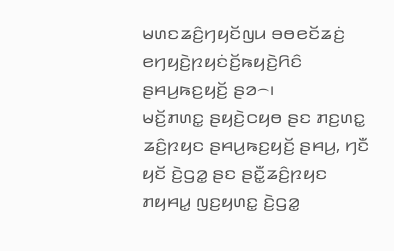ꤗꤛꤢꤘꤢꤨ꤬ꤚꤟꤢꤩꤜꤣ ꤋꤥꤕꤢꤩꤘꤢꤦ꤬ ꤕꤚꤟꤢꤧ꤬ꤐꤟꤢꤦꤢꤩ꤬ꤒꤟꤢꤧ꤬ꤖꤢꤨ ꤔꤌꤣ꤬ꤒꤢ꤬ꤟꤢꤩ꤬ ꤔꤤ꤮꤯
ꤗꤢꤩ꤬ꤊꤛꤢ꤭ ꤔꤟꤢꤧ꤬ꤍꤟꤥ ꤔꤢ ꤊꤢ꤬ꤛꤢ꤭ ꤘꤢꤨ꤬ꤐꤟꤢ ꤔꤌꤣ꤬ꤒꤢ꤬ꤟꤢꤩ꤬ ꤔꤌꤣ꤬, ꤚꤢꤪ ꤟꤢꤩ ꤢꤧ꤬ꤞꤤ꤭ ꤔꤢ ꤔꤢꤪ꤭ꤘꤢꤨ꤬ꤐꤟꤢ ꤊꤟꤌꤣ꤭ ꤜꤢ꤬ꤟꤛꤢ꤭ ꤢꤧ꤬ꤞꤤ꤭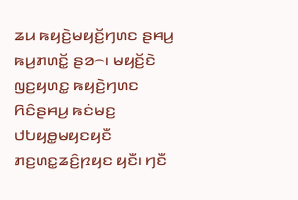ꤘꤣ ꤒꤟꤢꤧ꤬ꤗꤟꤢꤩ꤬ꤚꤛꤢ ꤔꤌꤣ꤬ ꤒꤣ꤬ꤊꤛꤢꤩ꤭ ꤔꤤ꤮꤯ ꤗꤟꤢꤩ꤬ꤢꤧ ꤜꤢ꤬ꤟꤛꤢ꤭ ꤒꤟꤢꤧ꤬ꤚꤛꤢ ꤖꤢꤨꤔꤌꤣ꤬ ꤒꤢꤦꤗꤢ꤬ ꤓꤝꤟꤥ꤭ꤗꤟꤢꤟꤢꤪ ꤊꤢ꤬ꤛꤢ꤭ꤘꤢꤨ꤬ꤐꤟꤢ ꤟꤢꤪ꤯ ꤚꤢꤪ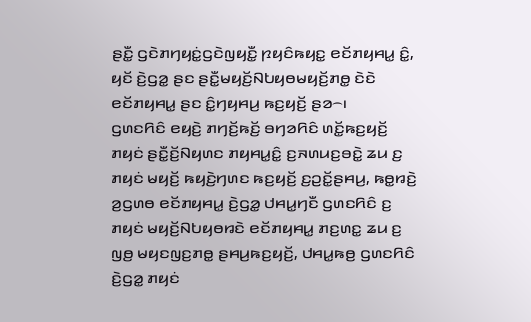ꤔꤢꤪ꤭ ꤞꤢꤧꤊꤚꤟꤢꤦ꤭ꤞꤢꤧꤜꤟꤢꤪ꤭ ꤐꤟꤢꤨꤒꤟꤢ꤭ ꤕꤢꤩꤊꤟꤌꤣ꤭ ꤢꤨ꤭, ꤟꤢꤩ ꤢꤧ꤬ꤞꤤ꤭ ꤔꤢ ꤔꤢꤪ꤭ꤗꤟꤢꤩ꤬ꤡꤝꤟꤥꤗꤟꤢꤩ꤬ꤊꤥ꤭ ꤢꤧꤢꤧ ꤕꤢꤩꤊꤟꤌꤣ꤭ ꤔꤢ ꤢꤨ꤭ꤚꤟꤌꤣ꤬ ꤒꤢ꤬ꤟꤢꤩ꤬ ꤔꤤ꤮꤯
ꤞꤛꤢꤖꤢꤨ ꤕꤟꤢꤧ꤬ ꤊꤚꤢꤩ꤬ꤒꤢꤩ꤬ ꤋꤚꤤꤖꤢꤨ ꤛꤢꤩ꤭ꤒꤢ꤬ꤟꤢꤩ꤬ ꤊꤟꤢꤦ ꤔꤢꤪ꤭ꤢꤩ꤬ꤡꤟꤛꤢ ꤊꤟꤌꤣ꤭ꤢꤨ꤭ ꤢ꤬ꤏꤛꤣꤢ꤬ꤋꤢꤧ꤭ ꤘꤣ ꤢ꤬ ꤊꤟꤢꤦ ꤗꤟꤢꤩ꤬ ꤒꤟꤢꤧ꤬ꤚꤛꤢ ꤒꤢ꤬ꤟꤢꤩ꤬ ꤢ꤬ꤑꤢꤩ꤭ꤔꤌꤣ꤬, ꤒꤥ꤭ꤙꤢꤧ꤬ ꤤ꤬ꤞꤛꤥ ꤕꤢꤩꤊꤟꤌꤣ꤭ ꤢꤧ꤬ꤞꤤ꤭ ꤓꤌꤣ꤭ꤚꤢꤪ ꤞꤛꤢꤖꤢꤨ ꤢ꤬ ꤊꤟꤢꤦ ꤗꤟꤢꤩ꤬ꤡꤝꤟꤥꤙꤢꤧ ꤕꤢꤩꤊꤟꤌꤣ꤭ ꤊꤢ꤬ꤛꤢ꤭ ꤘꤣ ꤢ꤬ ꤜꤥ꤬ ꤗꤟꤢꤜꤢ꤬ꤊꤥ꤭ ꤔꤌꤣ꤬ꤒꤢ꤬ꤟꤢꤩ꤬, ꤓꤌꤣ꤭ꤒꤥ꤬ ꤞꤛꤢꤖꤢꤨ ꤢꤧ꤬ꤞꤤ꤭ ꤊꤟꤢꤦ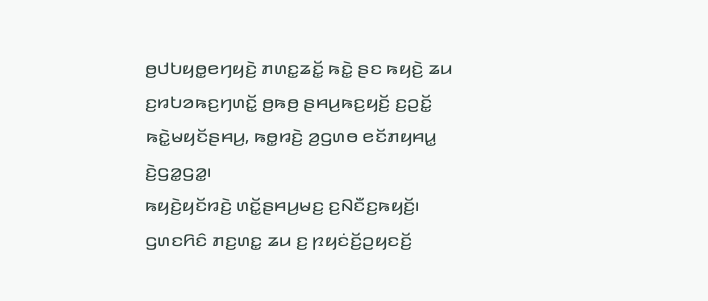ꤥ꤬ꤓꤝꤟꤥ꤭ꤕꤚꤟꤢꤧ꤬ ꤊꤛꤢ꤭ꤘꤢꤩ꤭ ꤒꤢꤧ꤭ ꤔꤢ ꤒꤟꤢꤧ꤬ ꤘꤣ ꤢ꤬ꤙꤝꤤꤒꤢ꤬ꤚꤛꤢꤩ꤭ ꤥ꤬ꤒꤥ꤬ ꤔꤌꤣ꤬ꤒꤢ꤬ꤟꤢꤩ꤬ ꤢ꤬ꤑꤢꤩ꤭ ꤒꤢꤧ꤭ꤗꤟꤢꤩꤔꤌꤣ꤬, ꤒꤥ꤭ꤙꤢꤧ꤬ ꤤ꤬ꤞꤛꤥ ꤕꤢꤩꤊꤟꤌꤣ꤭ ꤢꤧ꤬ꤞꤤ꤭ꤞꤤ꤭꤯
ꤒꤟꤢꤧ꤬ꤟꤢꤩꤙꤢꤧ꤬ ꤛꤢꤩ꤭ꤔꤌꤣ꤬ꤗꤢ꤬ ꤢ꤬ꤡꤢꤪꤢ꤬ꤒꤟꤢꤩ꤬꤯ ꤞꤛꤢꤖꤢꤨ ꤊꤢ꤬ꤛꤢ꤭ ꤘꤣ ꤢ꤬ ꤐꤟꤢꤦꤢꤩ꤬ꤑꤟꤢꤢꤩ꤬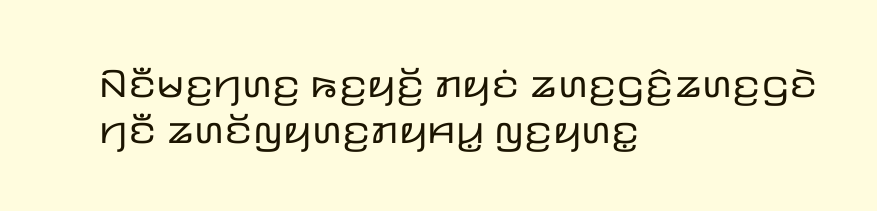ꤡꤢꤪꤗꤢ꤬ꤚꤛꤢ꤬ ꤒꤢ꤬ꤟꤢꤩ꤬ ꤊꤟꤢꤦ ꤘꤛꤢ꤬ꤞꤢꤨ꤬ꤘꤛꤢ꤬ꤞꤢꤧ ꤚꤢꤪ ꤘꤛꤢꤩꤜꤟꤛꤢ꤬ꤊꤟꤌꤣ꤭ ꤜꤢ꤬ꤟꤛꤢ꤭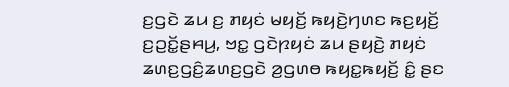ꤢ꤬ꤞꤢꤧ ꤘꤣ ꤢ꤬ ꤊꤟꤢꤦ ꤗꤟꤢꤩ꤬ ꤒꤟꤢꤧ꤬ꤚꤛꤢ ꤒꤢ꤬ꤟꤢꤩ꤬ ꤢ꤬ꤑꤢꤩ꤭ꤔꤌꤣ꤬, ꤠꤢ꤭ ꤞꤢꤧꤐꤟꤢꤦ ꤘꤣ ꤔꤟꤢꤧ꤬ ꤊꤟꤢꤦ ꤘꤛꤢ꤬ꤞꤢꤨ꤬ꤘꤛꤢ꤬ꤞꤢꤧ ꤤ꤬ꤞꤛꤥ ꤒꤟꤢ꤭ꤒꤟꤢꤩ꤬ ꤢꤨ꤭ ꤔꤢ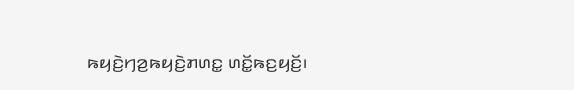ꤒꤟꤢꤧ꤬ꤚꤤ꤬ꤒꤟꤢꤧ꤬ꤊꤛꤢ꤭ ꤛꤢꤩ꤭ꤒꤢ꤬ꤟꤢꤩ꤬꤯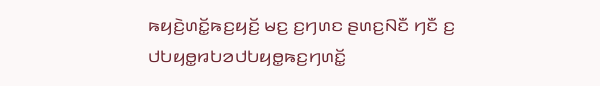ꤒꤟꤢꤧ꤬ꤛꤢꤩ꤭ꤒꤢ꤬ꤟꤢꤩ꤬ ꤗꤢ꤬ ꤢ꤬ꤚꤛꤢ ꤔꤛꤢ꤬ꤡꤢꤪ ꤚꤢꤪ ꤢ꤬ ꤓꤝꤟꤥ꤭ꤙꤝꤤꤓꤝꤟꤥ꤭ꤒꤢ꤬ꤚꤛꤢꤩ꤭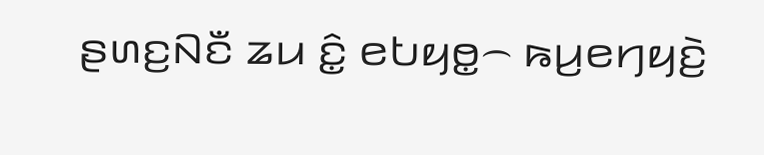ꤔꤛꤢ꤬ꤡꤢꤪ ꤘꤣ ꤢꤨ꤭ ꤕꤝꤟꤥ꤭꤮ ꤒꤣ꤬ꤕꤚꤟꤢꤧ꤬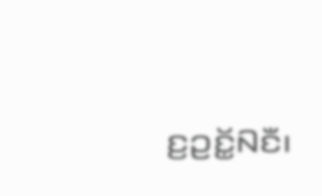ꤢ꤬ꤑꤢꤩ꤭ꤡꤢꤪ꤯